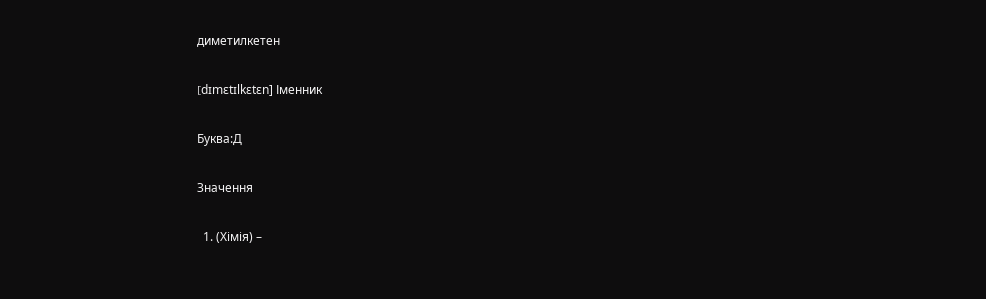диметилкетен

[dɪmɛtɪlkɛtɛn] Іменник

Буква:Д

Значення

  1. (Хімія) –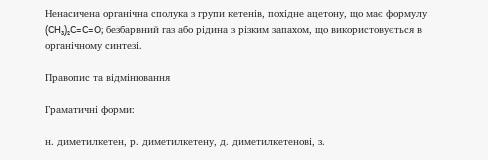Ненасичена органічна сполука з групи кетенів, похідне ацетону, що має формулу (CH₃)₂C=C=O; безбарвний газ або рідина з різким запахом, що використовується в органічному синтезі.

Правопис та відмінювання

Граматичні форми:

н. диметилкетен, р. диметилкетену, д. диметилкетенові, з.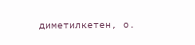диметилкетен, о.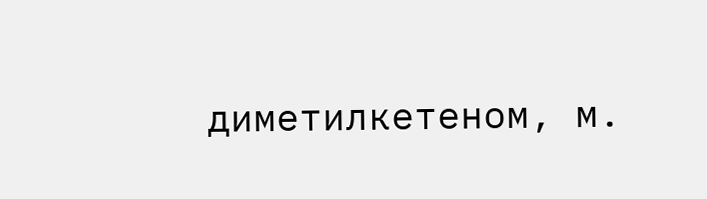диметилкетеном, м.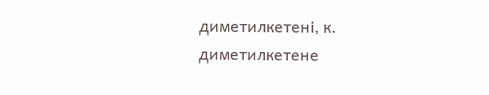диметилкетені, к. диметилкетене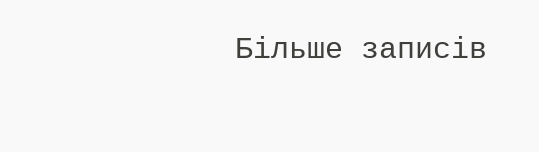Більше записів